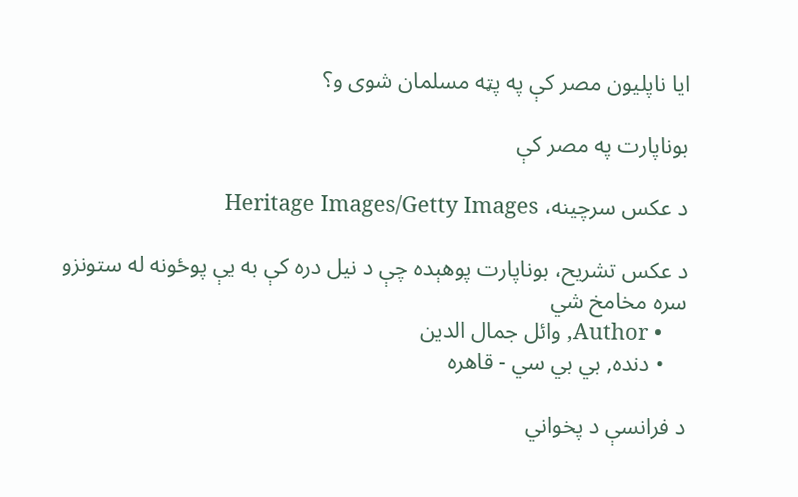ایا ناپلیون مصر کې په پټه مسلمان شوی و؟‌

بوناپارت په مصر کې

د عکس سرچینه، Heritage Images/Getty Images

د عکس تشریح، بوناپارت پوهېده چې د نیل دره کې به یې پوځونه له ستونزو سره مخامخ شي
    • Author, وائل جمال الدين
    • دنده, بي بي سي - قاهره

د فرانسې د پخواني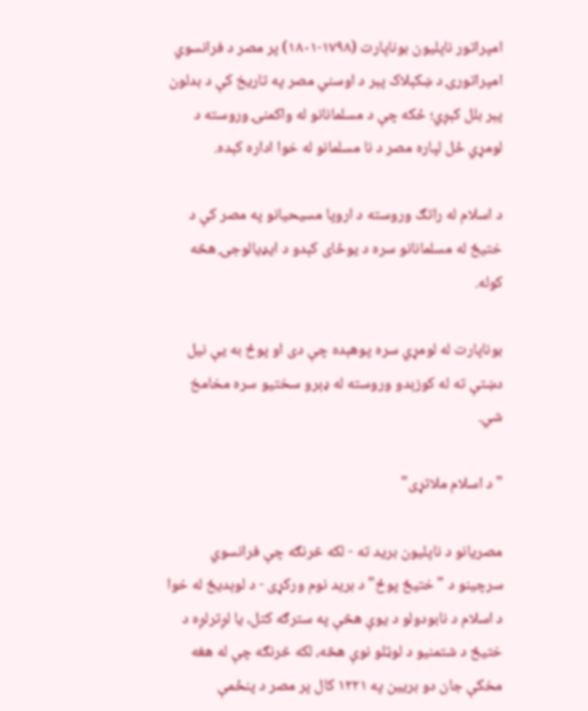امپراتور ناپلیون بوناپارت (۱۷۹۸-۱۸۰۱) پر مصر د فرانسوي امپراتورۍ د ښکېلاک پېر د اوسني مصر په تاریخ کې د بدلون پېر بلل کېږي؛ ځکه چې د مسلمانانو له واکمنۍ وروسته د لومړي ځل لپاره مصر د نا مسلمانو له خوا اداره کېده.

د اسلام له راتګ وروسته د اروپا مسیحیانو په مصر کې د ختیځ له مسلمانانو سره د یوځای کېدو د ایډیالوجۍ هڅه کوله.

بوناپارت له لومړي سره پوهېده چې دی او پوځ‌ به یې نیل دښتې ته له کوزېدو وروسته له ډېرو سختیو سره مخامخ شي.

"د اسلام ملاتړی"

مصریانو د ناپلیون برید ته - لکه څرنګه چې فرانسوي سرچینو د "ختیځ پوځ" د برید نوم ورکړی - د لوېدیځ له خوا د اسلام د نابودولو د یوې هڅې په سترګه کتل، یا لږترلږه د ختیځ د شتمنیو د لوټلو نوې هڅه، لکه څرنګه چې له هغه مخکې جان دو بریین په ۱۲۲۱ کال پر مصر د پنځمې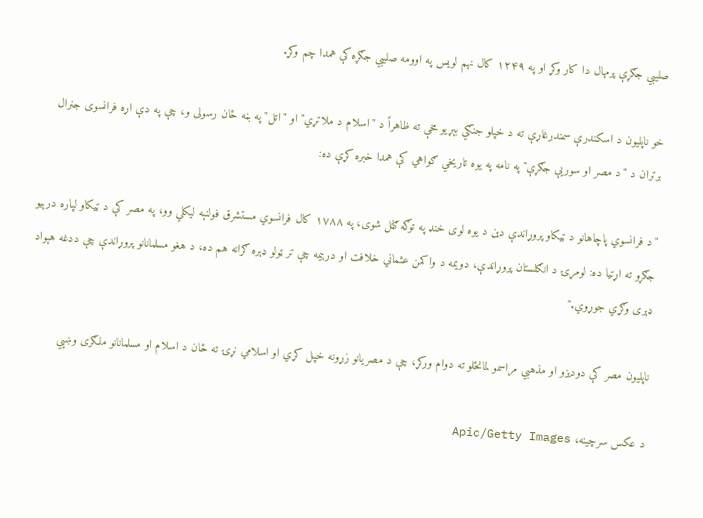صلیبي جګړې پرمهال دا کار وکړ او په ۱۲۴۹ کال نهم لویس په اوومه صلیبي جګړه کې همدا چم وکړ.

خو ناپلیون د اسکندرې سمندرغاړې ته د خپلو جنګي بېړیو مخې ته ظاهراً د "اسلام د ملاتړي" او "اتل" په بڼه ځان رسولی و، چې په دې اړه فرانسوی جنرال برتران د "د مصر او سوریې جګړې" په نامه په یوه تاریخي ګواهي کې همدا خبره کړې ده:

"د فرانسوي پاچاهانو د ټیکاو پروړاندې دین د یوه لوی خنډ په توګه ګڼل شوی، په ۱۷۸۸ کال فرانسوي مستشرق فولنېه لیکلي وو، په مصر کې د ټیکاو لپاره درېیو جګړو ته اړتیا ده: لومړۍ د انګلستان پروړاندې، دویمه د واکمن عثماني خلافت او درېیمه چې تر ‌ټولو ډېره ګرانه هم ده، د هغو مسلمانانو پروړاندې چې ددغه هېواد ډېری وګړي جوړوي."

ناپلیون مصر کې دودیزو او مذهبي مراسمو لمانځلو ته دوام ورکړ، چې د مصریانو زړونه خپل کړي او اسلامي نړۍ ته ځان د اسلام او مسلمانانو ملګری وښيي

د عکس سرچینه، Apic/Getty Images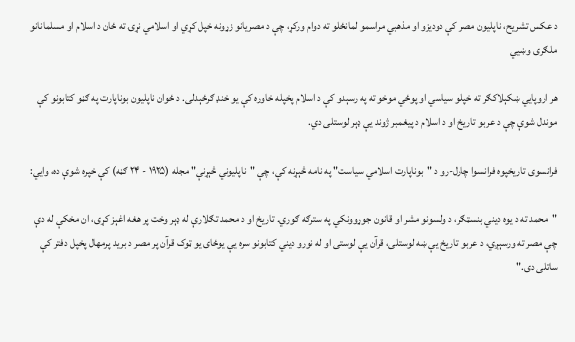د عکس تشریح، ناپلیون مصر کې دودیزو او مذهبي مراسمو لمانځلو ته دوام ورکړ، چې د مصریانو زړونه خپل کړي او اسلامي نړۍ ته ځان د اسلام او مسلمانانو ملګری وښيي

هر اروپايي ښکېلاکګر ته خپلو سیاسي او پوځي موخو ته په رسېدو کې د اسلام پخپله خاوره کې یو خنډ ګرځېدلی. د ځوان ناپلیون بوناپارت په ګڼو کتابونو کې موندل شوې چې د عربو تاریخ او د اسلام د پیغمبر ژوند یې ډېر لوستلی دي.

فرانسوی تاریخپوه فرانسوا چارل-رو د "بوناپارت اسلامي سیاست" په نامه څېړنه کې، چې "ناپلیوني څېړنې" مجله (۱۹۲۵ - ۲۴ ګڼه) کې خپره شوې ده، وايي:

"محمد ته د یوه دیني بنسټګر، د ولسونو مشر او قانون جوړوونکي په سترګه ګوري. تاریخ او د محمد تګلارې له ډېر وخت پر هغه اغېز کړی، ان مخکې له دې چې مصر ته ورسېږي، د عربو تاریخ یې ښه لوستلی، قرآن یې لوستی او له نورو دیني کتابونو سره یې یوځای یو ټوک قرآن پر مصر د برید پرمهال پخپل دفتر کې ساتلی دی."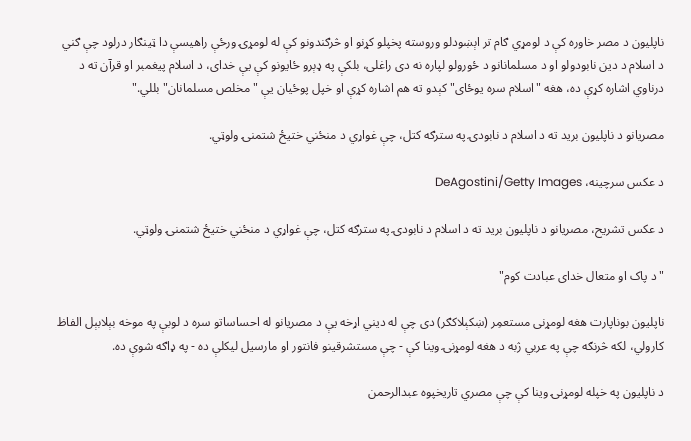ناپلیون د مصر خاوره کې د لومړي ګام تر اېښودلو وروسته پخپلو کړنو او څرګندونو کې له لومړۍ ورځې راهیسې دا ټینګار درلود چې ګني د اسلام د دین نابودولو او د مسلمانانو د ځورولو لپاره نه دی راغلی، بلکې په ډېرو ځایونو کې یې خدای، د اسلام پیغمبر او قرآن ته د درناوي اشاره کړې ده، هغه "اسلام سره یوځای" کېدو ته هم اشاره کړې او خپل پوځیان یې "مخلص مسلمانان" بللي."

مصریانو د ناپلیون برید ته د اسلام د نابودۍ په سترګه کتل، چې غواړي د منځني ختیځ شتمنۍ ولوټي.

د عکس سرچینه، DeAgostini/Getty Images

د عکس تشریح، مصریانو د ناپلیون برید ته د اسلام د نابودۍ په سترګه کتل، چې غواړي د منځني ختیځ شتمنۍ ولوټي.

"د پاک او متعال خدای عبادت کوم"

ناپلیون بوناپارت هغه لومړنی مستعمِر (ښکېلاکګر) دی چې له دیني اړخه یې د مصریانو له احساساتو سره د لوبې په موخه بېلابېل الفاظ کارولي، لکه څرنګه چې په عربي ژبه د هغه لومړنۍ وینا کې - چې مستشرقینو فانتور او مارسیل لیکلې ده - په ډاګه شوې ده.

د ناپلیون په خپله لومړنۍ وینا کې چې مصري تاریخپوه عبدالرحمن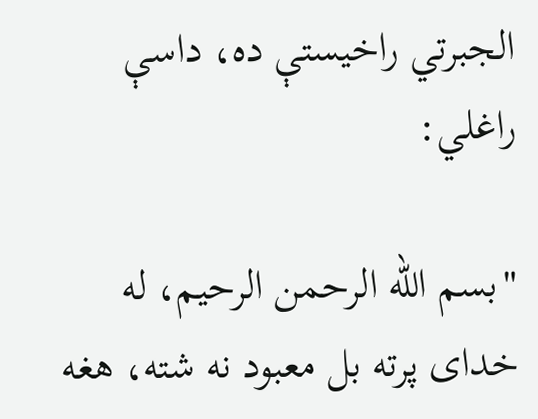الجبرتي راخیستې ده، داسې راغلي:

"بسم الله الرحمن الرحیم، له خدای پرته بل معبود نه شته، هغه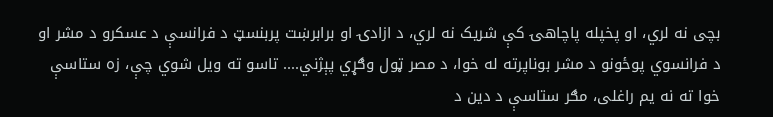بچی نه لري، او پخپله پاچاهۍ کې شریک نه لري، د ازادۍ او برابرښت پربنسټ د فرانسې د عسکرو د مشر او د فرانسوي پوځونو د مشر بوناپرته له خوا، د مصر ټول وګړي پېژني.... تاسو ته ویل شوي چې، زه ستاسې خوا ته نه یم راغلی، مګر ستاسې د دین د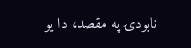نابودۍ په مقصد، دا یو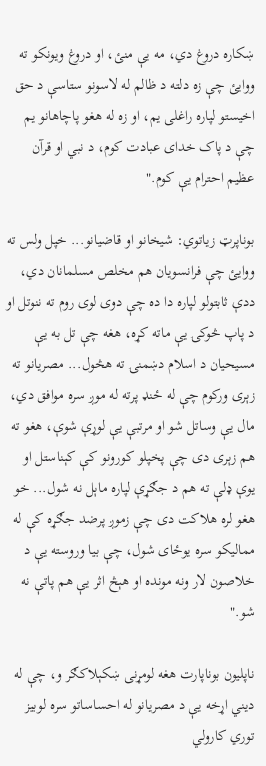ښکاره دروغ دي، مه یې منئ، او دروغ ویونکو ته ووایئ چې زه دلته د ظالم له لاسونو ستاسې د حق اخیستو لپاره راغلی یم، او زه له هغو پاچاهانو یم چې د پاک خدای عبادت کوم،‌ د نبي او قرآن عظیم احترام یې کوم."

بوناپرټ زیاتوي: شیخانو او قاضیانو... خپل ولس ته ووایئ چې فرانسویان هم مخلص مسلمانان دي، ددې ثابتولو لپاره دا ده چې دوی لوی روم ته ننوتل او د پاپ څوکۍ یې ماته کړه، هغه چې تل به یې مسیحیان د اسلام دښمنۍ ته هڅول... مصریانو ته زېری ورکوم چې له ځنډ پرته له موږ سره موافق دي، مال یې وساتل شو او مرتبې یې لوړې شوې، هغو ته هم زېری دی چې پخپلو کورونو کې کېناستل او یوې ډلې ته هم د جګړې لپاره ماېل نه شول... خو هغو لره هلاکت دی چې زموږ پرضد جګړه کې له ممالیکو سره یوځای شول، چې بیا وروسته یې د خلاصون لار ونه مونده او هېڅ اثر یې هم پاتې نه شو."

ناپلیون بوناپارت هغه لومړنی ښکېلاکګر و، چې له دیني اړخه یې د مصریانو له احساساتو سره لوبیز توري کارولي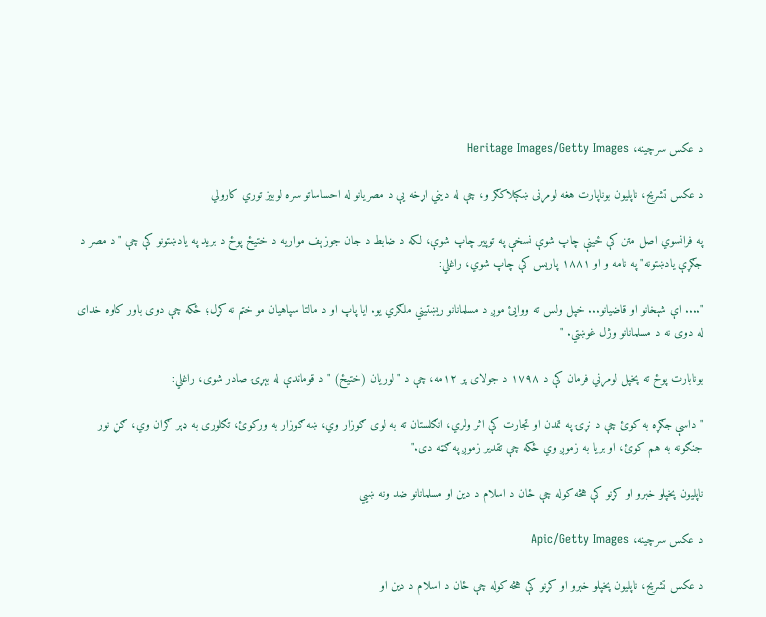د عکس سرچینه، Heritage Images/Getty Images

د عکس تشریح، ناپلیون بوناپارت هغه لومړنی ښکېلاکګر و، چې له دیني اړخه یې د مصریانو له احساساتو سره لوبیز توري کارولي

په فرانسوي اصل متن کې ځینې چاپ شوې نسخې په توپیر چاپ شوې، لکه د ضابط د جان جوزېف مواریه د ختیځ پوځ د برید په یادښتونو کې چې "د مصر د جګړې یادښتونه" په نامه و او ۱۸۸۱ پاریس کې چاپ شوي، راغلي:

".... اې شېخانو او قاضیانو... خپل ولس ته ووایئ موږ د مسلمانانو ریښتیني ملګري یو. ایا پاپ او د مالتا سپاهیان مو ختم نه کړل؛ ځکه چې دوی باور کاوه خدای له دوی نه د مسلمانانو وژل غوښتي. "

بونابارت پوځ ته پخپل لومړني فرمان کې د ۱۷۹۸ د جولای پر ۱۲مه، چې د "لوریان (ختیځ) " د قوماندې له بېړۍ صادر شوی، راغلي:

"داسې جګړه به کوئ چې د نړۍ په تمدن او تجارت کې اثر ولري، انګلستان ته به لوی ګوزار وي، ښه ګوزار به ورکوئ، تګلوری به ډېر ګران وي، ګڼ نور جنګونه به هم کوئ، او بریا به زموږ وي ځکه چې تقدیر زموږ په ګټه دی."

ناپلیون پخپلو خبرو او کړنو کې هڅه کوله چې ځان د اسلام د دین او مسلمانانو ضد ونه ښيي

د عکس سرچینه، Apic/Getty Images

د عکس تشریح، ناپلیون پخپلو خبرو او کړنو کې هڅه کوله چې ځان د اسلام د دین او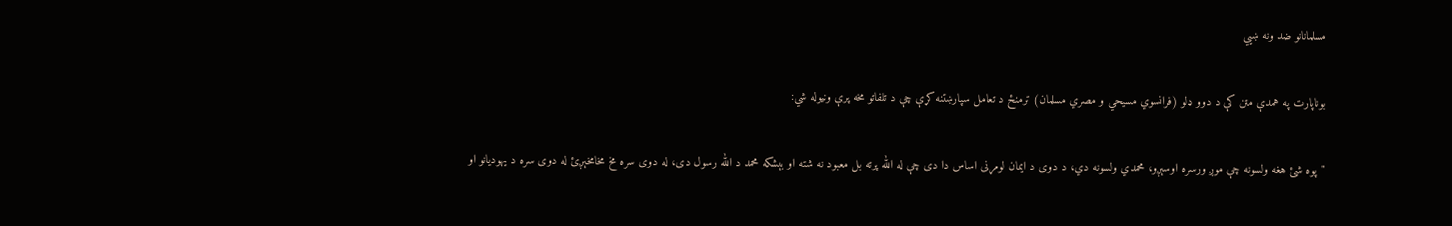مسلمانانو ضد ونه ښيي

بوناپارت په همدې متن کې د دوو ډلو (فرانسوي مسیحي و مصري مسلمان) ترمنځ د تعامل سپارښتنه کړې چې د تلفاتو مخه پرې ونیوله شي:

"پوه شئ هغه ولسونه چې موږ ورسره اوسېږو، محمدي ولسونه دي، د دوی د ایمان لومړنی اساس دا دی چې له الله پرته بل معبود نه شته او بېشکه محمد د الله رسول دی، له دوی سره مخ مخامخېږئ له دوی سره د یهودیانو او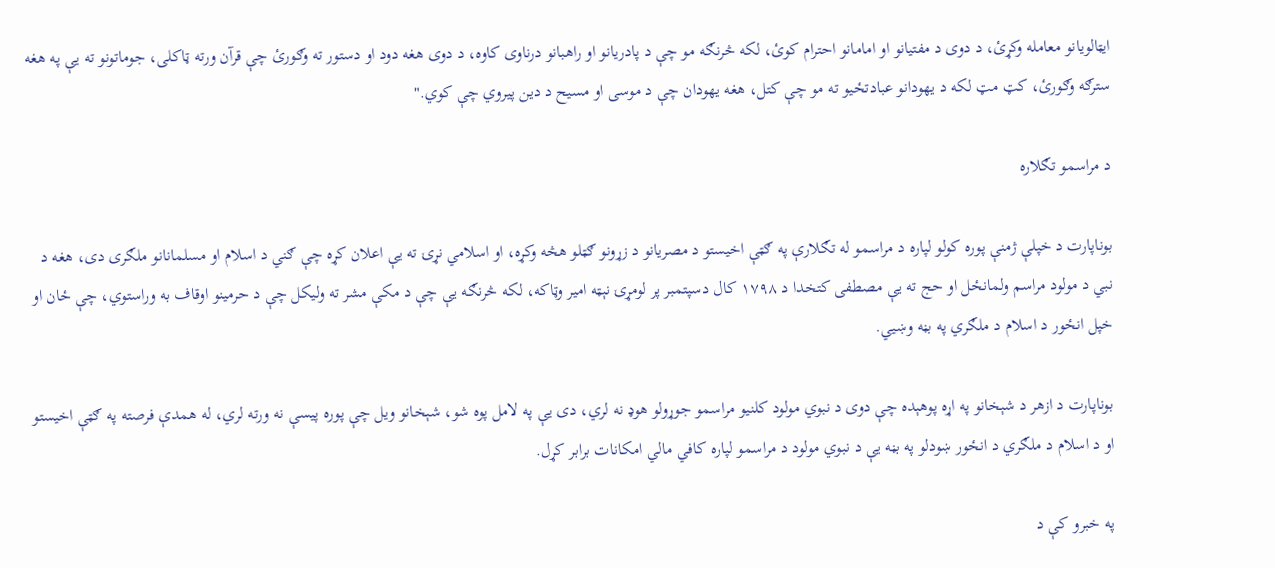ایټالویانو معامله وکړئ، د دوی د مفتیانو او امامانو احترام کوئ، لکه څرنګه مو چې د پادریانو او راهبانو درناوی کاوه، د دوی هغه دود او دستور ته وګورئ چې قرآن ورته ټاکلی، جوماتونو ته یې په هغه سترګه وګورئ، کټ مټ لکه د یهودانو عبادتځیو ته مو چې کتل، هغه یهودان چې د موسی او مسیح د دین پیروي چې کوي."

د مراسمو تګلاره

بوناپارت د خپلې ژمنې پوره کولو لپاره د مراسمو له تګلارې په ګټې اخیستو د مصریانو د زړونو ګټلو هڅه وکړه، او اسلامي نړۍ ته یې اعلان کړه چې ګني د اسلام او مسلمانانو ملګری دی، هغه د نب‍ي د مولود مراسم ولمانځل او حج ته یې مصطفی کتخدا د ۱۷۹۸ کال دسپتمبر پر لومړۍ نې‍ټه امیر وټاکه،‌ لکه څرنګه یې چې د مکې مشر ته ولیکل چې د حرمینو اوقاف به وراستوي، چې ځان او خپل انځور د اسلام د ملګري په بڼه وښيي.

بوناپارت د ازهر د شېخانو په اړه پوهېده چې دوی د نبوي مولود کلنیو مراسمو جوړولو هوډ نه لري، دی یې په لامل پوه شو، شېخانو ویل چې پوره پیسې نه ورته لري، له همدې فرصته په ګټې اخیستو او د اسلام د ملګري د انځور ښودلو په بڼه یې د نبوي مولود د مراسمو لپاره کافي مالي امکانات برابر کړل.

په خبرو کې د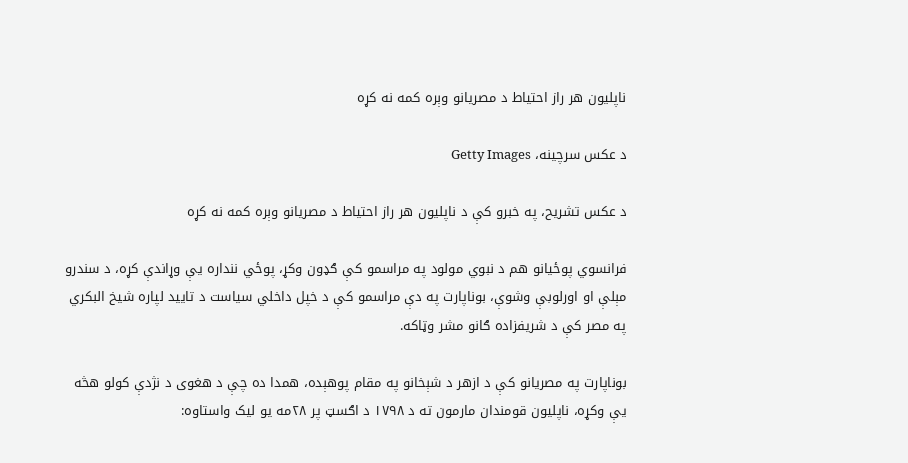ناپلیون هر راز احتیاط د مصریانو وېره کمه نه کړه

د عکس سرچینه، Getty Images

د عکس تشریح، په خبرو کې د ناپلیون هر راز احتیاط د مصریانو وېره کمه نه کړه

فرانسوي پوځيانو هم د نبوي مولود په مراسمو کې ګډون وکړ، پوځي ننداره یې وړاندې کړه، د سندرو مېلې او اورلوبې وشوې، بوناپارت په دې مراسمو کې د خپل داخلي سیاست د تایید لپاره شیخ البکري په مصر کې د شریفزاده ګانو مشر وټاکه.

بوناپارت په مصریانو کې د ازهر د شېخانو په مقام پوهېده، همدا ده چې د هغوی د نژدې کولو هڅه یې وکړه، ناپلیون قومندان مارمون ته د ۱۷۹۸ د اګسټ پر ۲۸مه یو لیک واستاوه: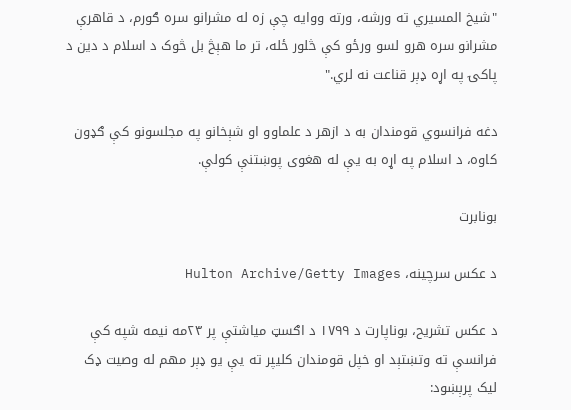"شیخ المسیري ته ورشه، ورته ووایه چې زه له مشرانو سره ګورم، د قاهرې مشرانو سره هرو لسو ورځو کې څلور ځله، تر ما هېڅ بل څوک د اسلام د دین د پاکۍ په اړه ډېر قناعت نه لري."

دغه فرانسوي قومندان به د ازهر د علماوو او شېخانو په مجلسونو کې ګډون کاوه، د اسلام په اړه به یې له هغوی پوښتنې کولې.

بونابرت

د عکس سرچینه، Hulton Archive/Getty Images

د عکس تشریح، بوناپارت د ۱۷۹۹ د اګسټ میاشتې پر ۲۳مه نیمه شپه کې فرانسې ته وتښتېد او خپل قومندان کلیپر ته یې یو ډېر مهم له وصیت ډک لیک پرېښود: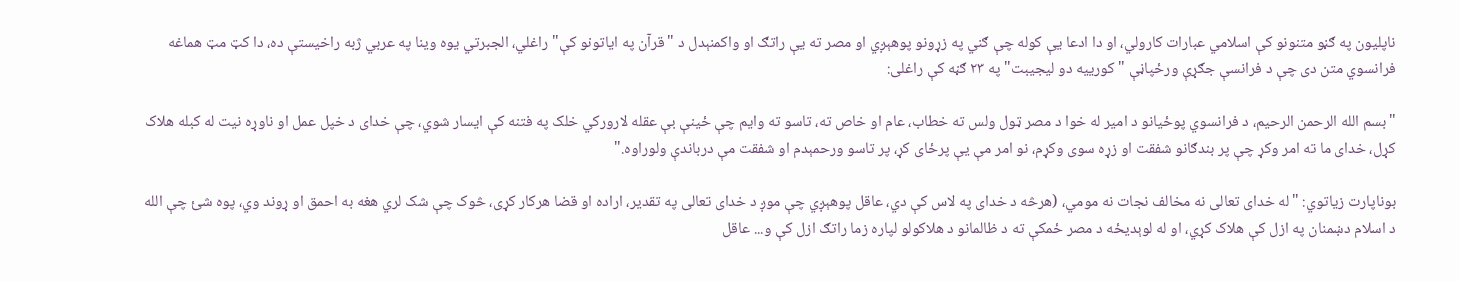ناپلیون په ګڼو متنونو کې اسلامي عبارات کارولي، او دا ادعا یې کوله چې ګني په زړونو پوهېږي او مصر ته یې راتګ او واکمنېدل د "قرآن په ایاتونو کې" راغلي، الجبرتي یوه وینا په عربي ژبه راخیستې ده، دا کټ مټ هماغه فرانسوي متن دی چې د فرانسې جګړې ورځپاڼې "کورییه دو لیجیبت" په ۲۳ ګڼه کې راغلی:

"بسم الله الرحمن الرحیم، د فرانسوي پوځیانو د امیر له خوا د مصر ټول ولس ته خطاب، عام او خاص ته،‌ تاسو ته وایم چې ځینې بې عقله لارورکي خلک په فتنه کې ایسار شوي، چې خدای د خپل عمل او ناوړه نیت له کبله هلاک کړل، خدای ما ته امر وکړ چې پر بندګانو شفقت او زړه سوی وکړم، نو امر مې یې پرځای کړ، پر تاسو ورحمېدم او شفقت مې درباندې ولوراوه."

بوناپارت زیاتوي: "له خدای تعالی نه مخالف نجات نه مومي، (هرڅه د خدای په لاس کې دي، عاقل پوهېږي چې موږ د خدای تعالی په تقدیر، اراده او قضا هرکار کړی، څوک چې شک لري هغه به احمق او ړوند وي، پوه شئ چې الله د اسلام دښمنان په ازل کې هلاک کړي، او له لوېدیځه د مصر ځمکې ته د ظالمانو د هلاکولو لپاره زما راتګ ازل کې و... عاقل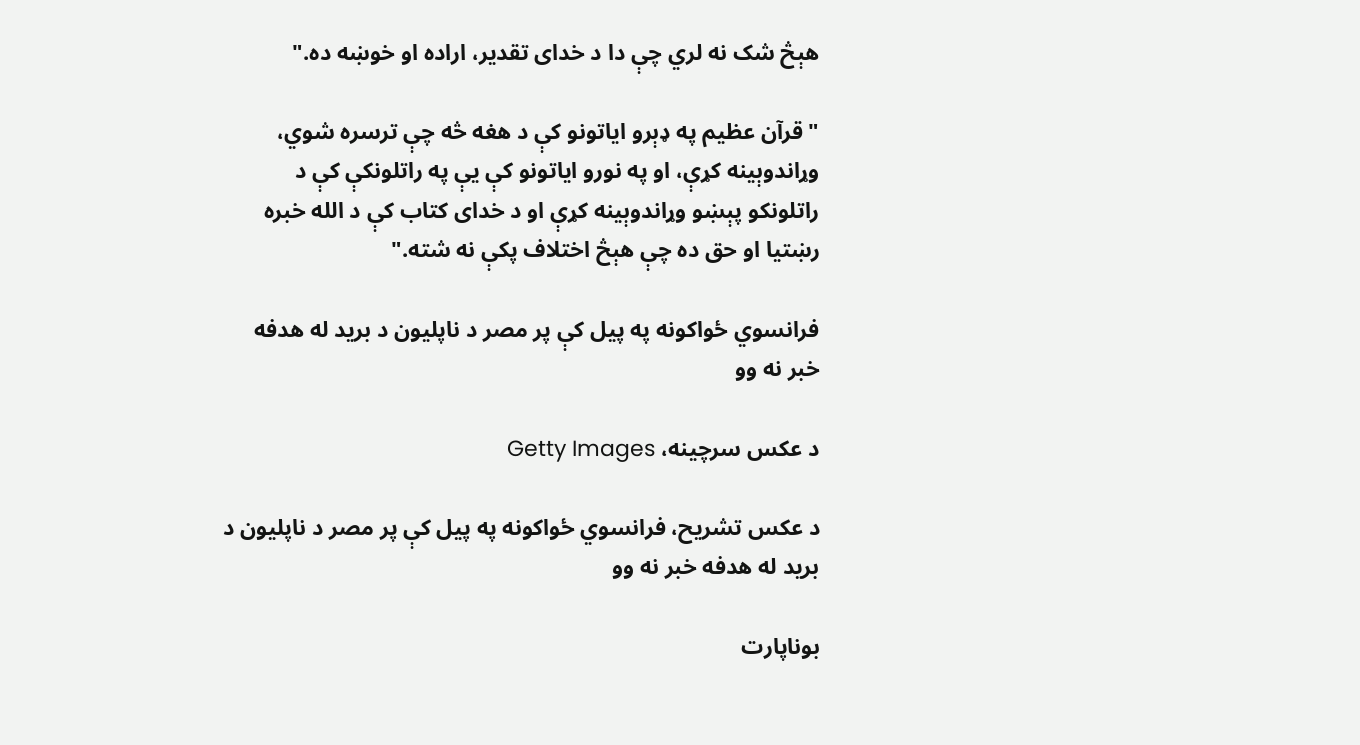هېڅ شک نه لري چې دا د خدای تقدیر، اراده او خوښه ده."

"قرآن عظیم په ډېرو ایاتونو کې د هغه څه چې ترسره شوي، وړاندوېینه کړې، او په نورو ایاتونو کې یې په راتلونکې کې د راتلونکو پېښو وړاندوېینه کړې او د خدای کتاب کې د الله خبره رښتیا او حق ده چې هېڅ اختلاف پکې نه شته."

فرانسوي ځواکونه په پیل کې پر مصر د ناپلیون د برید له هدفه خبر نه وو

د عکس سرچینه، Getty Images

د عکس تشریح، فرانسوي ځواکونه په پیل کې پر مصر د ناپلیون د برید له هدفه خبر نه وو

بوناپارت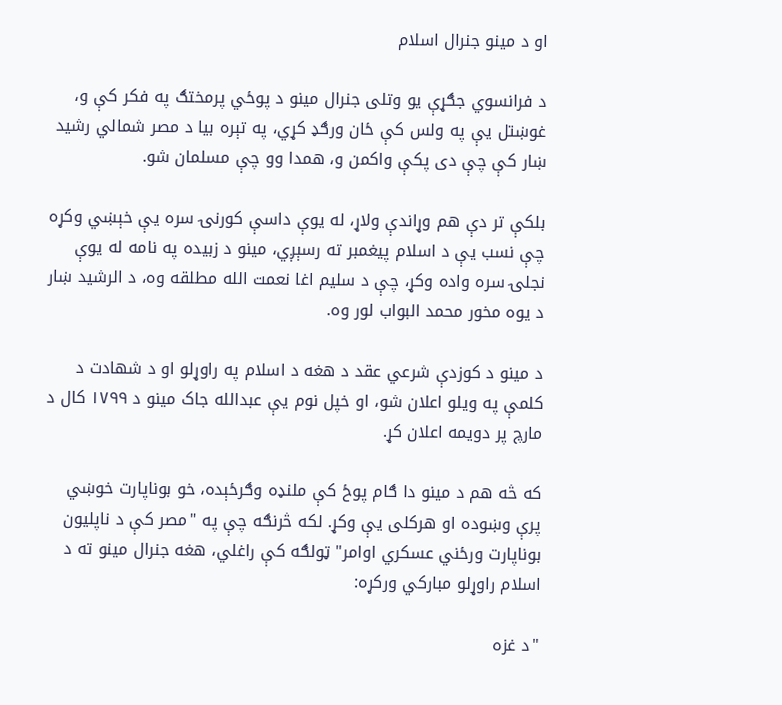او د مینو جنرال اسلام

د فرانسوي جګړې یو وتلی جنرال مینو د پوځي پرمختګ په فکر کې و، غوښتل یې په ولس کې ځان ورګډ کړي، په تېره بیا د مصر شمالي رشید ښار کې چې دی پکې واکمن و، همدا وو چې مسلمان شو.

بلکې تر دې هم وړاندې ولاړ،‌ له یوې داسې کورنۍ سره یې خېښي وکړه چې نسب یې د اسلام پیغمبر ته رسېږي، مینو د زبیده په نامه له یوې نجلۍ سره واده وکړ، چې د سلیم اغا نعمت الله مطلقه وه، د الرشید ښار د یوه مخور محمد البواب لور وه.

د مینو د کوزدې شرعي عقد د هغه د اسلام په راوړلو او د شهادت د کلمې په ویلو اعلان شو، او خپل نوم یې عبدالله جاک مینو د ۱۷۹۹ کال د مارچ پر دویمه اعلان کړ.

که څه هم د مینو دا ګام پوځ‌ کې ملنډه وګرځېده، خو بوناپارت خوښي پرې وښوده او هرکلی یې وکړ. لکه څرنګه چې په "مصر کې د ناپلیون بوناپارت ورځني عسکري اوامر" ټولګه کې راغلي، هغه جنرال مینو ته د اسلام راوړلو مبارکي ورکړه:

"د غزه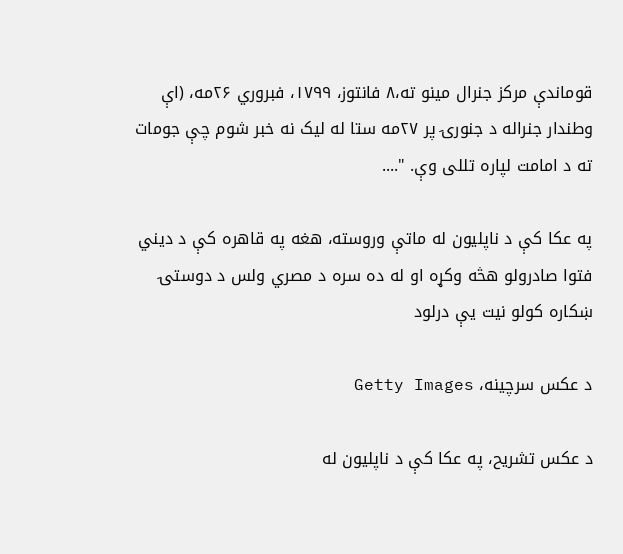قوماندې مرکز جنرال مینو ته،‌۸ فانتوز، ۱۷۹۹، فبروري ۲۶مه، (اې وطندار جنراله د جنورۍ پر ۲۷مه ستا له لیک نه خبر شوم چې جومات ته د امامت لپاره تللی وې. "....

په عکا کې د ناپلیون له ماتې وروسته، هغه په قاهره کې د دیني فتوا صادرولو هڅه وکړه او له ده سره د مصري ولس د دوستۍ ښکاره کولو نیت یې درلود

د عکس سرچینه، Getty Images

د عکس تشریح، په عکا کې د ناپلیون له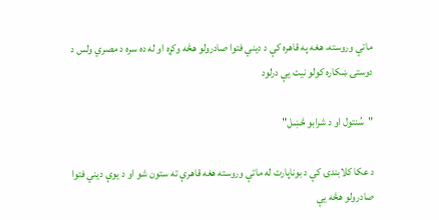ماتې وروسته، هغه په قاهره کې د دیني فتوا صادرولو هڅه وکړه او له ده سره د مصري ولس د دوستۍ ښکاره کولو نیت یې درلود

"سُنتول او د شرابو څښل"

د عکا کلابندۍ کې د بوناپارت له ماتې وروسته هغه قاهرې ته ستون شو او د یوې دیني فتوا صادرولو هڅه یې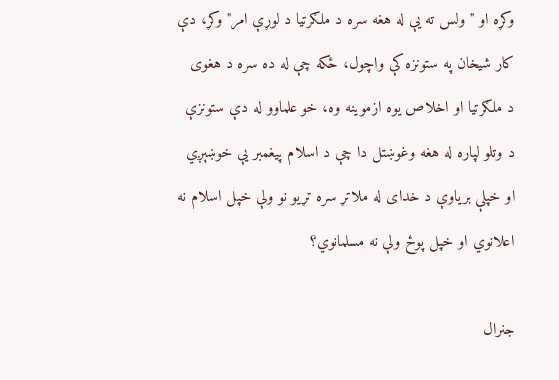وکړه او "ولس ته یې له هغه سره د ملګرتیا د لوړې امر" وکړ، دې کار شیخان په ستونزه کې واچول، ځکه چې له ده سره د هغوی د ملګرتیا او اخلاص یوه ازموینه وه، خو علماوو له دې ستونزې د وتلو لپاره له هغه وغوښتل دا چې د اسلام پیغمبر یې خوښېږي او خپلې بریاوې د خدای له ملاتړ سره تړيو نو ولې خپل اسلام نه اعلانوي او خپل پوځ ولې نه مسلمانوي؟

جنرال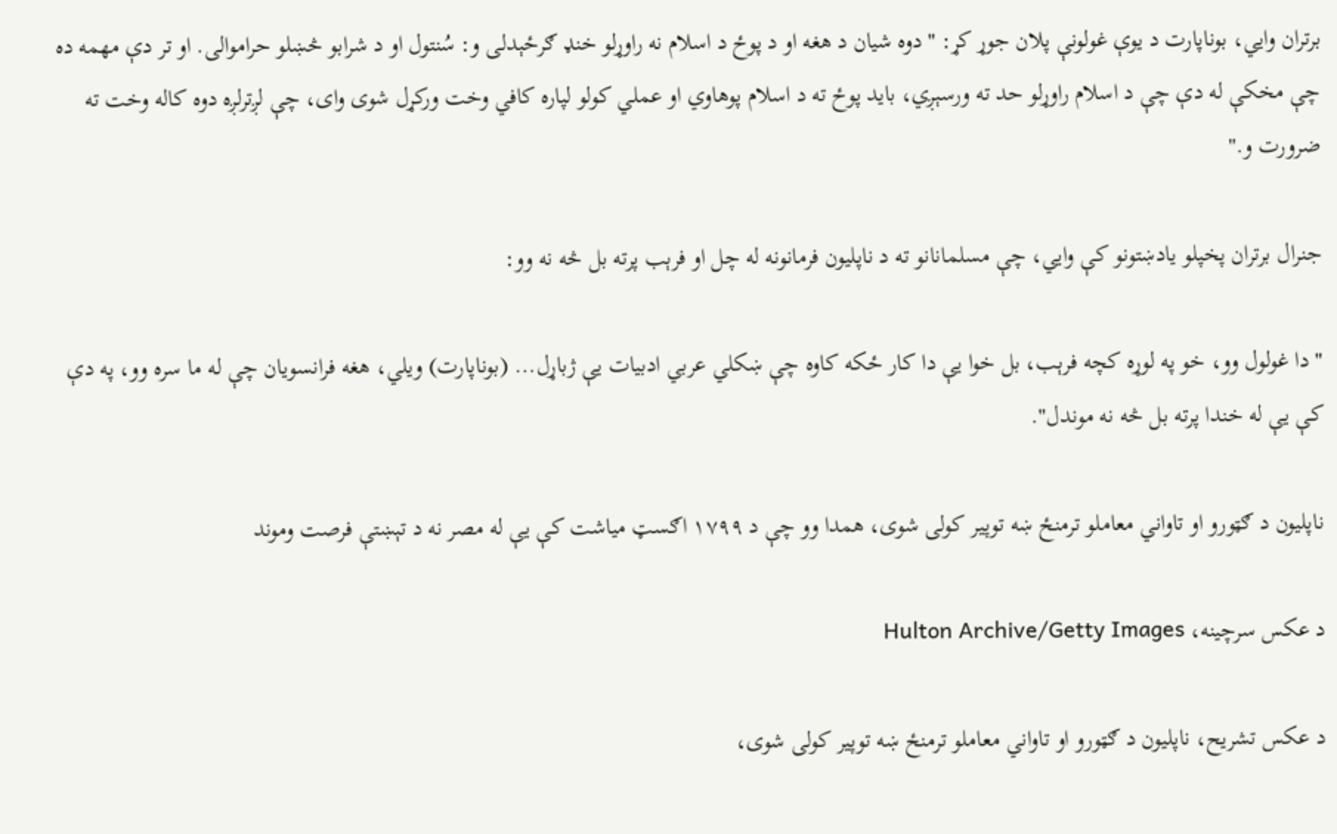برتران وايي، بوناپارت د یوې غولونې پلان جوړ کړ: "دوه شیان د هغه او د پوځ د اسلام نه راوړلو خنډ‌ ګرځېدلی و: سُنتول او د شرابو څښلو حراموالی. او تر دې مهمه ده چې مخکې له دې چې د اسلام راوړلو حد ته ورسېږي، باید پوځ ته د اسلام پوهاوي او عملي کولو لپاره کافي وخت ورکړل شوی وای، چې لږترلږه دوه کاله وخت ته ضرورت و."

جنرال برتران پخپلو یادښتونو کې وایي، چې مسلمانانو ته د ناپلیون فرمانونه له چل او فرېب پرته بل څه نه وو:

"دا غولول وو،‌ خو په لوړه کچه فرېب، بل خوا یې دا کار ځکه کاوه چې ښکلي عربي ادبیات یې ژباړل... (بوناپارت) ویلي، هغه فرانسویان چې له ما سره وو، په دې کې یې له خندا پرته بل څه نه موندل".

ناپلیون د ګټورو او تاواني معاملو ترمنځ ښه توپیر کولی شوی، همدا وو چې د ۱۷۹۹ اګسټ میاشت کې یې له مصر نه د تېښتې فرصت وموند

د عکس سرچینه، Hulton Archive/Getty Images

د عکس تشریح، ناپلیون د ګټورو او تاواني معاملو ترمنځ ښه توپیر کولی شوی،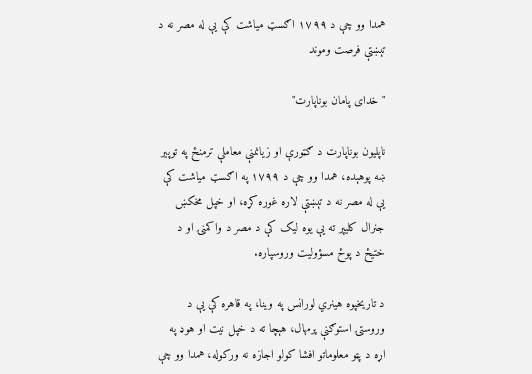همدا وو چې د ۱۷۹۹ اګسټ میاشت کې یې له مصر نه د تېښتې فرصت وموند

"خدای پامان بوناپارت"

ناپلیون بوناپارت د ګټورې او زیانمنې معاملې ترمنځ په توپیر ښه پوهېده، همدا وو چې د ۱۷۹۹ په اګسټ‌ میاشت کې یې له مصر نه د تېښتې لاره غوره کړه، او خپل مخکښ جنرال کلیپر ته یې یوه لیک کې د مصر د واکمنۍ او د ختیځ د پوځ مسؤولیت وروسپاره.

د تاریخپوه هینري لورانس په وینا، په قاهره کې یې د وروستۍ استوګنې پرمهال، هېچا ته د خپل نیت او هوډ په اړه د پټو معلوماتو افشا کولو اجازه نه ورکوله، همدا وو چې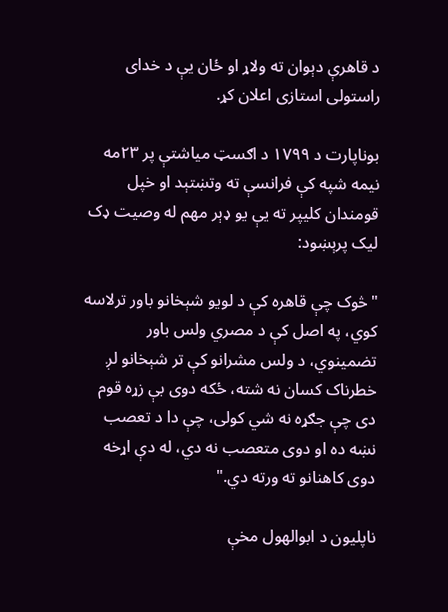د قاهرې دېوان ته ولاړ او ځان یې د خدای راستولی استازی اعلان کړ.

بوناپارت د ۱۷۹۹ د اګسټ میاشتې پر ۲۳مه نیمه شپه کې فرانسې ته وتښتېد او خپل قومندان کلیپر ته یې یو ډېر مهم له وصیت ډک لیک پرېښود:

"څوک چې قاهره کې د لویو شېخانو باور ترلاسه کوي، په اصل کې د مصري ولس باور تضمینوي، د ولس مشرانو کې تر شېخانو لږ خطرناک کسان نه شته، ځکه دوی بې زړه قوم دی چې جګړه نه شي کولی، چې دا د تعصب نښه ده او دوی متعصب نه دي، له دې اړخه دوی کاهنانو ته ورته دي."

ناپلیون د ابوالهول مخې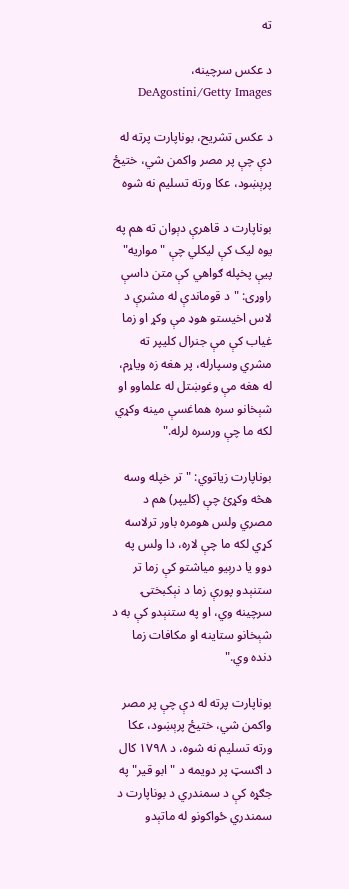ته

د عکس سرچینه، DeAgostini/Getty Images

د عکس تشریح، بوناپارت پرته له دې چې پر مصر واکمن شي، ختیځ پرېښود، عکا ورته تسلیم نه شوه

بوناپارت د قاهرې دېوان ته هم په یوه لیک کې لیکلي چې "مواریه" پیې پخپله ګواهي کې متن داسې راوړی: "د قوماندې له مشرې د لاس اخیستو هوډ‌ مې وکړ او زما غیاب کې مې جنرال کلیپر ته مشري وسپارله، پر هغه زه ویاړم، له هغه مې وغوښتل له علماوو او شېخانو سره هماغسې مینه وکړي لکه ما چې ورسره لرله."

بوناپارت زیاتوي: "تر خپله وسه هڅه وکړئ چې (کلیپر) هم د مصري ولس هومره باور ترلاسه کړي لکه ما چې لاره، دا ولس په دوو یا درېیو میاشتو کې زما تر ستنېدو پورې زما د نېکبختۍ سرچینه وي، او په ستنېدو کې به د شېخانو ستاینه او مکافات زما دنده وي."

بوناپارت پرته له دې چې پر مصر واکمن شي، ختیځ پرېښود، عکا ورته تسلیم نه شوه، د ۱۷۹۸ کال د اګسټ پر دویمه د "ابو قیر" په جګړه کې د سمندري د بوناپارت د سمندري ځواکونو له ماتېدو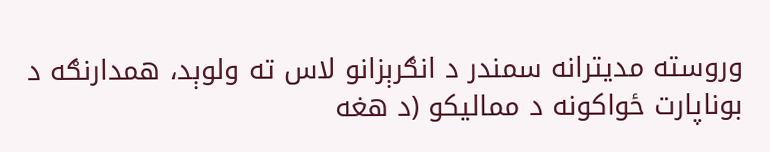وروسته مدیترانه سمندر د انګرېزانو لاس ته ولوېد، همدارنګه د بوناپارت ځواکونه د ممالیکو (د هغه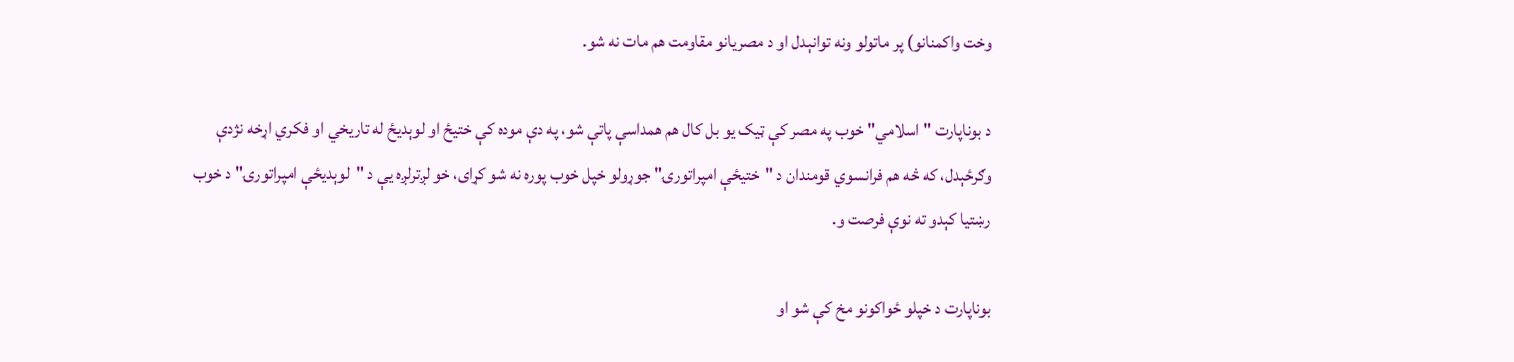وخت واکمنانو) پر ماتولو ونه توانېدل او د مصریانو مقاومت هم مات نه شو.

د بوناپارت "اسلامي" خوب په مصر کې ټیک یو بل کال هم همداسې پاتې شو، په دې موده کې ختیځ او لوېدیځ له تاریخي او فکري اړخه نژدې وګرځېدل، که څه هم فرانسوي قومندان د "ختیځې امپراتورۍ" جوړولو خپل خوب پوره نه شو کړای، خو لږترلږه یې د "لوېدیځې امپراتورۍ" د خوب رښتیا کېدو ته نوې فرصت و.

بوناپارت د خپلو ځواکونو مخ کې شو او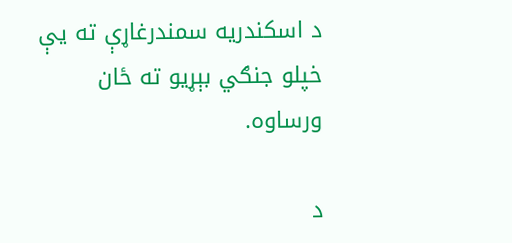د اسکندریه سمندرغاړې ته یې خپلو جنګي بېړیو ته ځان ورساوه.

د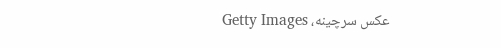عکس سرچینه، Getty Images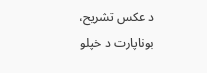د عکس تشریح، بوناپارت د خپلو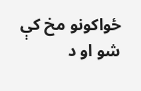ځواکونو مخ کې شو او د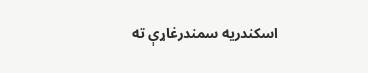اسکندریه سمندرغاړې ته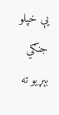یې خپلو جنګي بېړیو ته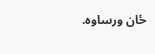ځان ورساوه.